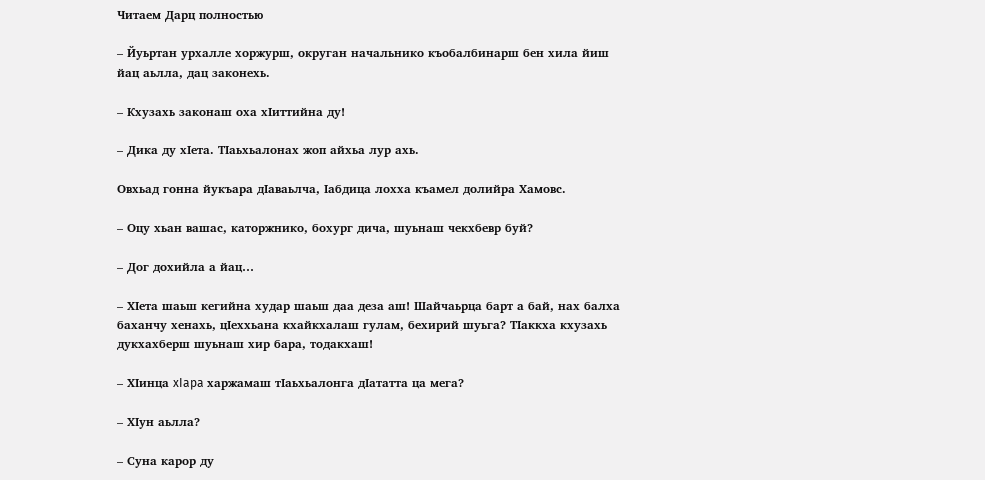Читаем Дарц полностью

– Йуьртан урхалле хоржурш, округан начальнико къобалбинарш бен хила йиш йац аьлла, дац законехь.

– Кхузахь законаш оха xIиттийнa ду!

– Дика ду хIета. ТIаьхьалонах жоп айхьа лур ахь.

Овхьад гонна йукъара дIаваьлча, Iабдица лохха къамел долийра Хамовс.

– Оцу хьан вашас, каторжнико, бохург дича, шуьнаш чекхбевр буй?

– Дог дохийла а йац…

– ХIета шаьш кегийна худар шаьш даа деза аш! Шайчаьрца барт а бай, нах балха баханчу хенахь, цIеххьана кхайкхалаш гулам, бехирий шуьга? ТIаккха кхузахь дукхахберш шуьнаш хир бара, тодакхаш!

– ХIинца xIapa харжамаш тIаьхьалонга дIататта ца мега?

– ХIун аьлла?

– Суна карор ду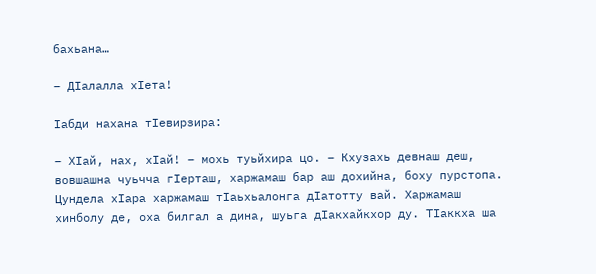бахьана…

– ДIалалла хIета!

Iабди нахана тIевирзира:

– ХIай, нах, хIай! – мохь туьйхира цо. – Кхузахь девнаш деш, вовшашна чуьчча гIерташ, харжамаш бар аш дохийна, боху пурстопа. Цундела хIара харжамаш тIаьхьалонга дIатотту вай. Харжамаш хинболу де, оха билгал а дина, шуьга дIакхайкхор ду. ТIаккха ша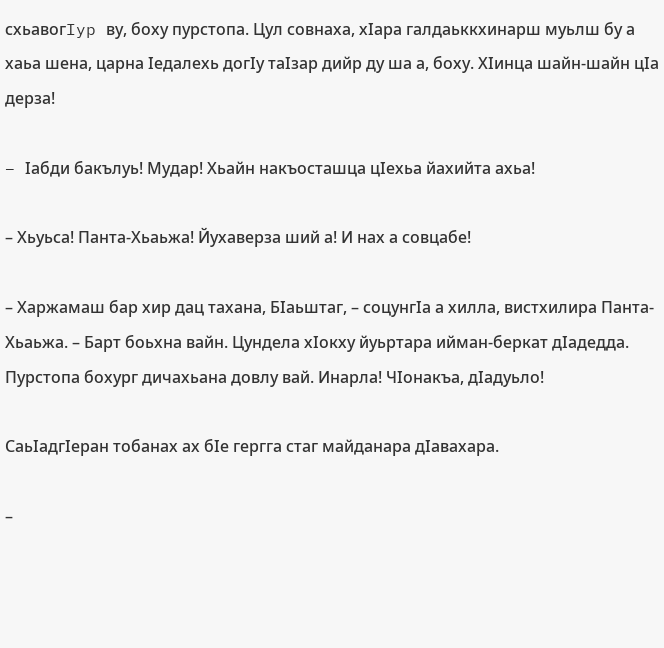схьавогIyp ву, боху пурстопа. Цул совнаха, хIара галдаьккхинарш муьлш бу а хаьа шена, царна Iедалехь догIу таIзар дийр ду ша а, боху. XIинцa шайн-шайн цIа дерза!

– Iабди бакълуь! Мудар! Хьайн накъосташца цIехьа йахийта ахьа!

– Хьуьса! Панта-Хьаьжа! Йухаверза ший а! И нах а совцабе!

– Харжамаш бар хир дац тахана, БIаьштаг, – соцунгIа а хилла, вистхилира Панта-Хьаьжа. – Барт боьхна вайн. Цундела хIокху йуьртара ийман-беркат дIадедда. Пурстопа бохург дичахьана довлу вай. Инарла! ЧIонакъа, дIадуьло!

СаьIадгIеран тобанах ах бIе гергга стаг майданара дIавахара.

–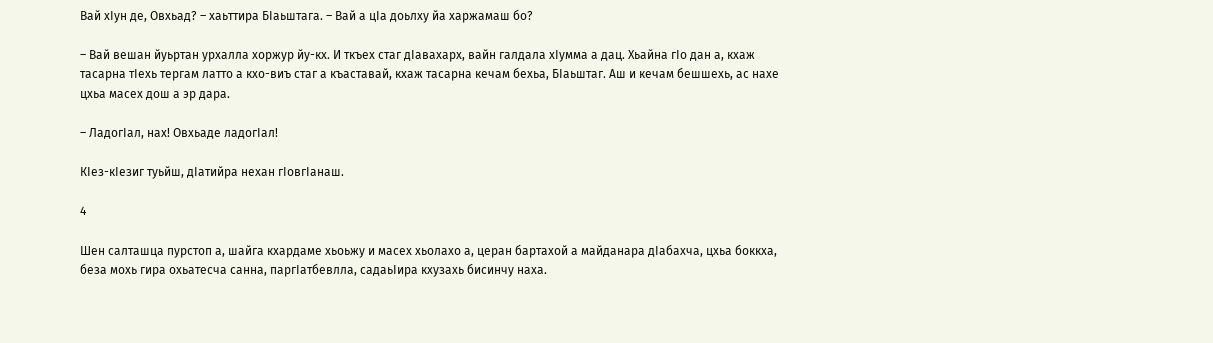Вай хIун де, Овхьад? – хаьттира БIаьштага. – Вай а цIа доьлху йа харжамаш бо?

– Вай вешан йуьртан урхалла хоржур йу-кх. И ткъех стаг дIавахарх, вайн галдала хIумма а дац. Хьайна гIo дан а, кхаж тасарна тIехь тергам латто а кхо-виъ стаг а къаставай, кхаж тасарна кечам бехьа, БIаьштаг. Аш и кечам бешшехь, ас нахе цхьа масех дош а эр дара.

– ЛадогIал, нах! Овхьаде ладогIал!

КIез-кIезиг туьйш, дIатийра нехан гIовгIанаш.

4

Шен салташца пурстоп а, шайга кхардаме хьоьжу и масех хьолахо а, церан бартахой а майданара дIабахча, цхьа боккха, беза мохь гира охьатесча санна, паргIатбевлла, садаьIира кхузахь бисинчу наха.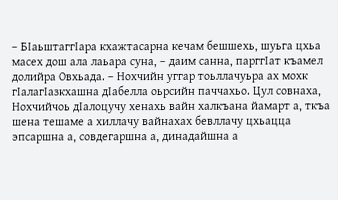– БIаьштаггIара кхажтасарна кечам бешшехь, шуьга цхьа масех дош ала лаьара суна, – даим санна, парггIат къамел долийра Овхьада. – Нохчийн yггap тоьллачуьра ах мохк гIалагIазкхашна дIабелла оьрсийн паччахьо. Цул совнаха, Нохчийчоь дIалоцучу хенахь вайн халкъана йамарт а, ткъа шена тешаме а хиллачу вайнахах бевллачу цхьацца эпсаршна а, совдегаршна а, динадайшна а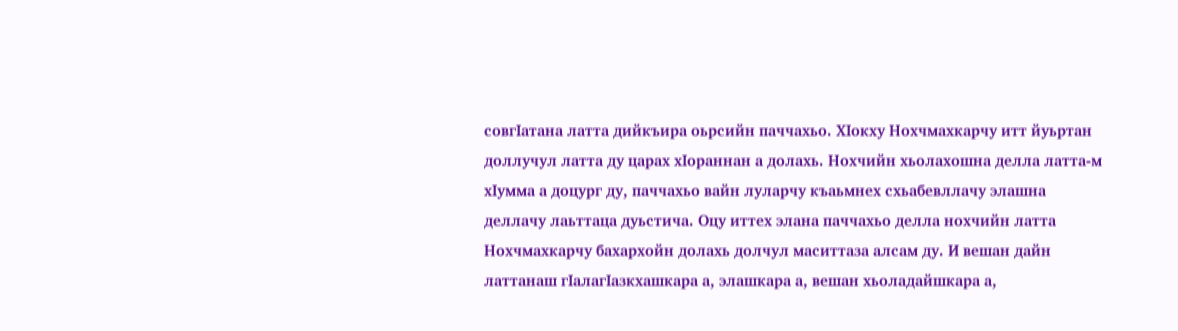совгIатана латта дийкъира оьрсийн паччахьо. ХIокху Нохчмахкарчу итт йуьртан доллучул латта ду царах хIораннан а долахь. Нохчийн хьолахошна делла латта-м хIумма а доцург ду, паччахьо вайн луларчу къаьмнех схьабевллачу элашна деллачу лаьттаца дуьстича. Оцу иттех элана паччахьо делла нохчийн латта Нохчмахкарчу бахархойн долахь долчул маситтаза алсам ду. И вешан дайн латтанаш гIалагIазкхашкара а, элашкара а, вешан хьоладайшкара а,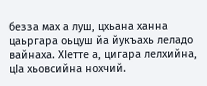безза мах а луш, цхьана ханна цаьргара оьцуш йа йукъахь леладо вайнаха. ХIетте а, цигара лелхийна, цIа хьовсийна нохчий.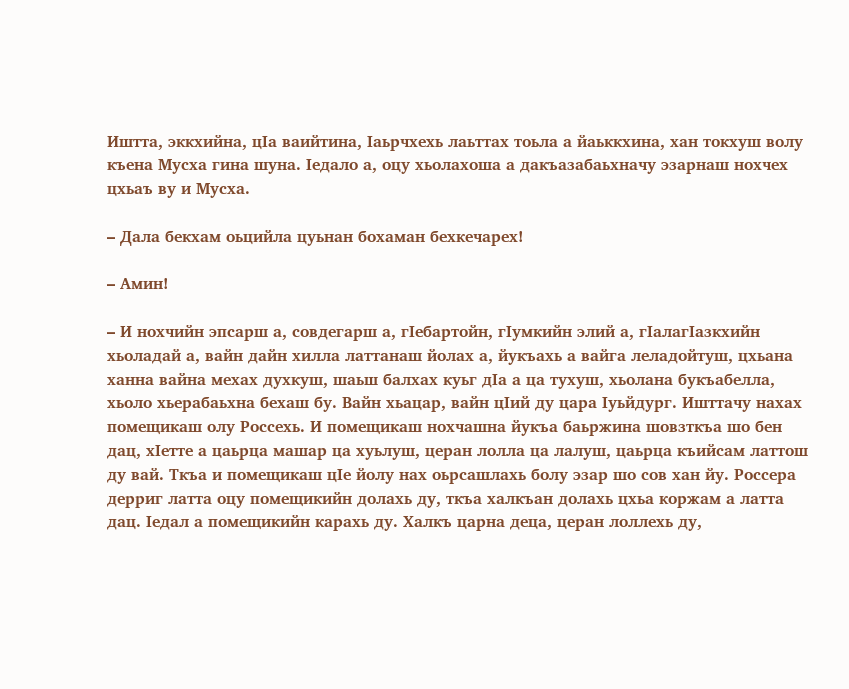Иштта, эккхийна, цIа ваийтина, Iаьрчхехь лаьттах тоьла а йаьккхина, хан токхуш волу къена Мусха гина шуна. Iедало а, оцу хьолахоша а дакъазабаьхначу эзарнаш нохчех цхьаъ ву и Мусха.

– Дала бекхам оьцийла цуьнан бохаман бехкечарех!

– Амин!

– И нохчийн эпсарш а, совдегарш а, гIебартойн, гIyмкийн элий а, гIалагIазкхийн хьоладай а, вайн дайн хилла латтанаш йолах а, йукъахь а вайга леладойтуш, цхьана ханна вайна мехах духкуш, шаьш балхах куьг дIа а ца тухуш, хьолана букъабелла, хьоло хьерабаьхна бехаш бу. Вайн хьацар, вайн цIий ду цара Iуьйдург. Ишттачу нахах помещикаш олу Россехь. И помещикаш нохчашна йукъа баьржина шовзткъа шо бен дац, хIетте а цаьрца машар ца хуьлуш, церан лолла ца лалуш, цаьрца къийсам латтош ду вай. Ткъа и помещикаш цIе йолу нах оьрсашлахь болу эзар шо сов хан йу. Россера дерриг латта оцу помещикийн долахь ду, ткъа халкъан долахь цхьа коржам а латта дац. Iедал а помещикийн карахь ду. Халкъ царна деца, церан лоллехь ду,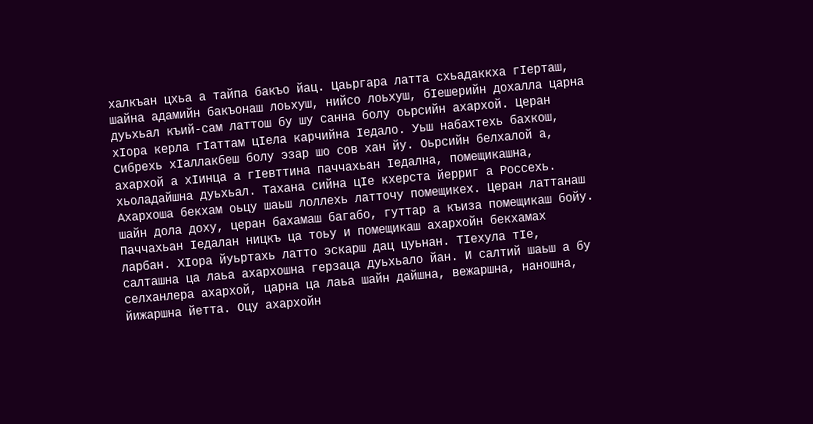халкъан цхьа а тайпа бакъо йац. Цаьргара латта схьадаккха гIерташ, шайна адамийн бакъонаш лоьхуш, нийсо лоьхуш, бIешерийн дохалла царна дуьхьал къий-сам латтош бу шу санна болу оьрсийн ахархой. Церан xIоpa керла гIаттам цIела карчийна Iедало. Уьш набахтехь бахкош, Сибрехь хIаллакбеш болу эзар шо сов хан йу. Оьрсийн белхалой а, ахархой а хIинца а гIевттина паччахьан Iедална, помещикашна, хьоладайшна дуьхьал. Тахана сийна цIе кхерста йерриг а Россехь. Ахархоша бекхам оьцу шаьш лоллехь латточу помещикех. Церан латтанаш шайн дола доху, церан бахамаш багабо, гуттар а къиза помещикаш бойу. Паччахьан Iедалан ницкъ ца тоьу и помещикаш ахархойн бекхамах ларбан. XIоpa йуьртахь латто эскарш дац цуьнан. ТIехула тIе, салташна ца лаьа ахархошна герзаца дуьхьало йан. И салтий шаьш а бу селханлера ахархой, царна ца лаьа шайн дайшна, вежаршна, наношна, йижаршна йетта. Оцу ахархойн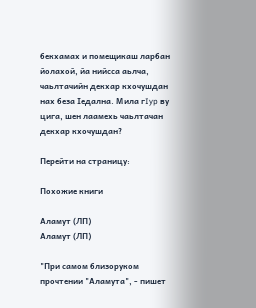бекхамах и помещикаш ларбан йолахой, йа нийсса аьлча, чаьлтачийн декхар кхочушдан нах беза Iедална. Мила гIyp ву цига, шен лаамехь чаьлтачан декхар кхочушдан?

Перейти на страницу:

Похожие книги

Аламут (ЛП)
Аламут (ЛП)

"При самом близоруком прочтении "Аламута", - пишет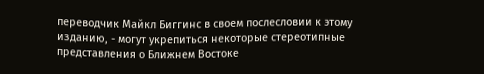переводчик Майкл Биггинс в своем послесловии к этому изданию, - могут укрепиться некоторые стереотипные представления о Ближнем Востоке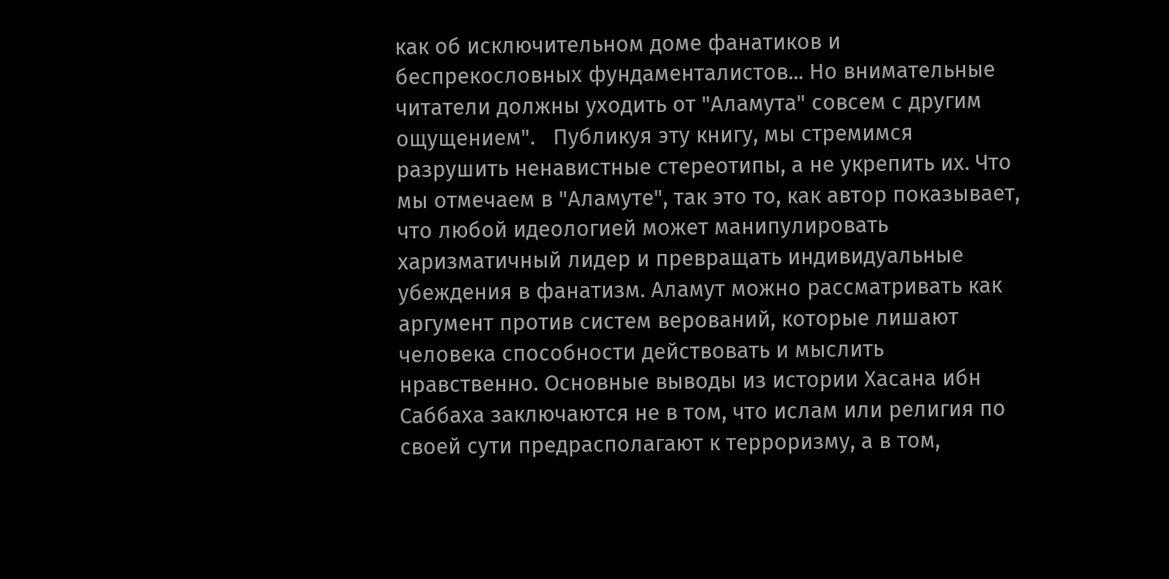как об исключительном доме фанатиков и беспрекословных фундаменталистов... Но внимательные читатели должны уходить от "Аламута" совсем с другим ощущением".   Публикуя эту книгу, мы стремимся разрушить ненавистные стереотипы, а не укрепить их. Что мы отмечаем в "Аламуте", так это то, как автор показывает, что любой идеологией может манипулировать харизматичный лидер и превращать индивидуальные убеждения в фанатизм. Аламут можно рассматривать как аргумент против систем верований, которые лишают человека способности действовать и мыслить нравственно. Основные выводы из истории Хасана ибн Саббаха заключаются не в том, что ислам или религия по своей сути предрасполагают к терроризму, а в том,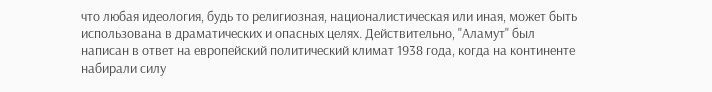что любая идеология, будь то религиозная, националистическая или иная, может быть использована в драматических и опасных целях. Действительно, "Аламут" был написан в ответ на европейский политический климат 1938 года, когда на континенте набирали силу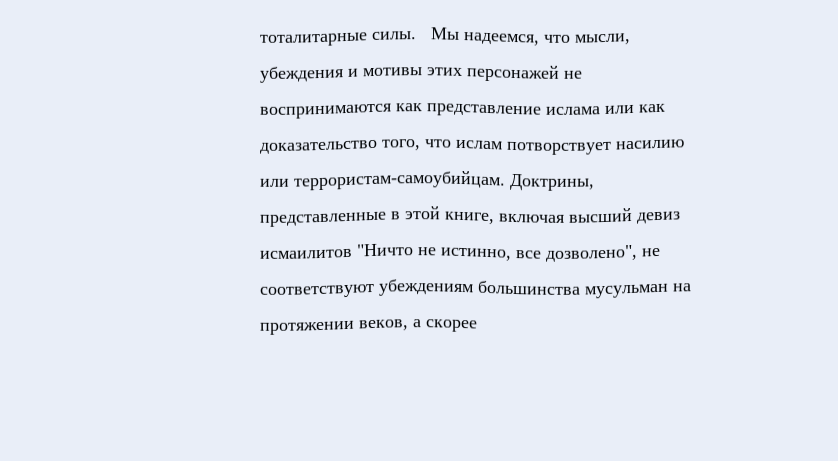тоталитарные силы.   Мы надеемся, что мысли, убеждения и мотивы этих персонажей не воспринимаются как представление ислама или как доказательство того, что ислам потворствует насилию или террористам-самоубийцам. Доктрины, представленные в этой книге, включая высший девиз исмаилитов "Ничто не истинно, все дозволено", не соответствуют убеждениям большинства мусульман на протяжении веков, а скорее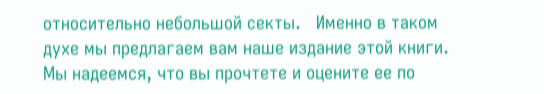относительно небольшой секты.   Именно в таком духе мы предлагаем вам наше издание этой книги. Мы надеемся, что вы прочтете и оцените ее по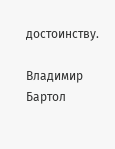достоинству.

Владимир Бартол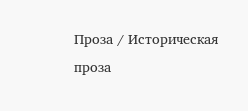Проза / Историческая проза